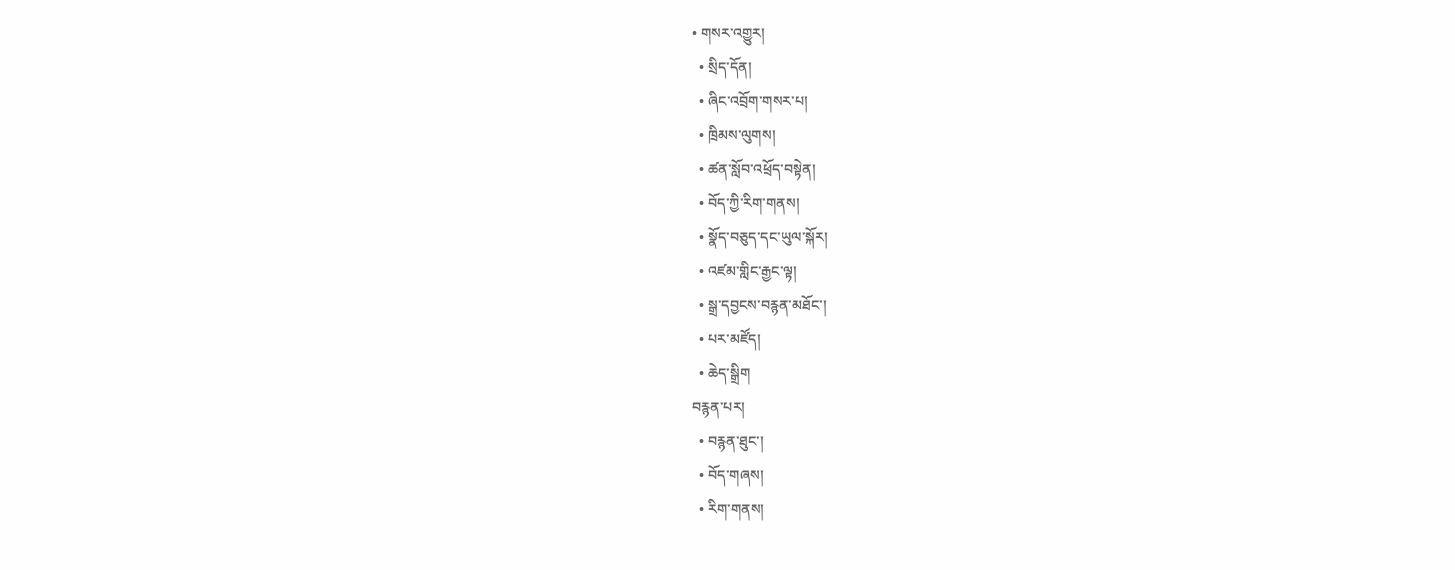• གསར་འགྱུར།
  • སྲིད་དོན།
  • ཞིང་འབྲོག་གསར་པ།
  • ཁྲིམས་ལུགས།
  • ཚན་སློབ་འཕྲོད་བསྟེན།
  • བོད་ཀྱི་རིག་གནས།
  • སྣོད་བཅུད་དང་ཡུལ་སྐོར།
  • འཛམ་གླིང་རྒྱང་ལྟ།
  • སྒྲ་དབྱངས་བརྙན་མཐོང་།
  • པར་མཛོད།
  • ཆེད་སྒྲིག
བརྙན་པར།
  • བརྙན་ཐུང་།
  • བོད་གཞས།
  • རིག་གནས།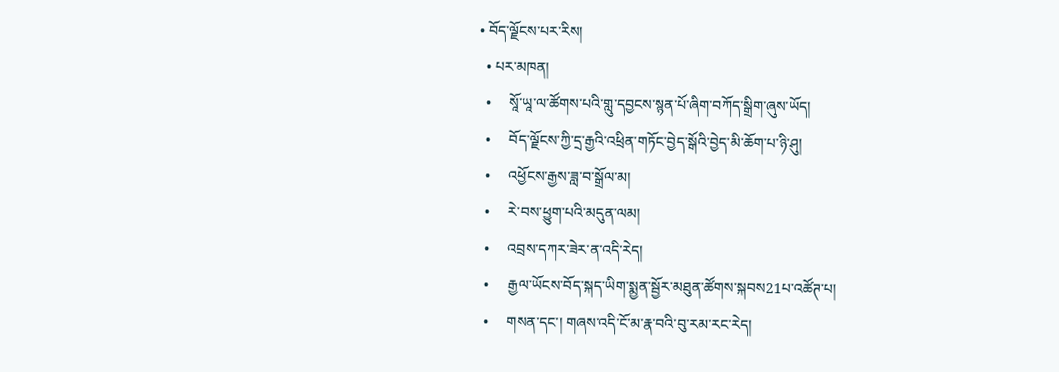• བོད་ལྗོངས་པར་རིས།
  • པར་མཁན།
  •     སཱོ་ཡཱ་ལ་ཚོགས་པའི་གླུ་དབྱངས་སྙན་པོ་ཞིག་བཀོད་སྒྲིག་ཞུས་ཡོད།
  •     བོད་ལྗོངས་ཀྱི་དྲ་རྒྱའི་འཕྲིན་གཏོང་བྱེད་སྒོའི་བྱེད་མི་ཆོག་པ་ཉི་ཤུ།
  •     འཕྱོངས་རྒྱས་ཟླ་བ་སྒྲོལ་མ།
  •     རེ་བས་ཕྱུག་པའི་མདུན་ལམ།
  •     འབྲས་དཀར་ཟེར་ན་འདི་རེད།
  •     རྒྱལ་ཡོངས་བོད་སྐད་ཡིག་སྨྱན་སྦྱོར་མཐུན་ཚོགས་སྐབས21པ་འཚོཊ་པ།
  •     གསན་དང་། གཞས་འདི་ངོ་མ་རྣ་བའི་བུ་རམ་རང་རེད།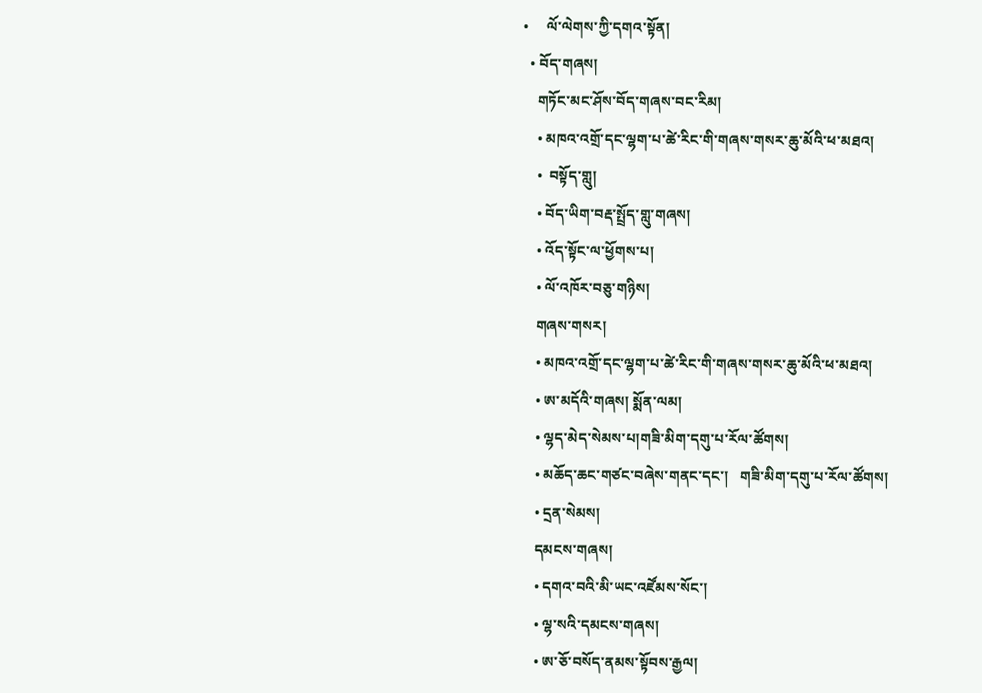•     ལོ་ལེགས་ཀྱི་དགའ་སྟོན།
  • བོད་གཞས།
    གཏོང་མང་ཤོས་བོད་གཞས་བང་རིམ།
    • མཁའ་འགྲོ་དང་ལྷག་པ་ཚེ་རིང་གི་གཞས་གསར་ཆུ་མོའི་ཕ་མཐའ།
    •  བསྟོད་གླུ།
    • བོད་ཡིག་བརྡ་སྤྲོད་གླུ་གཞས།
    • འོད་སྟོང་ལ་ཕྱོགས་པ།
    • ལོ་འཁོར་བཅུ་གཉིས།
    གཞས་གསར།
    • མཁའ་འགྲོ་དང་ལྷག་པ་ཚེ་རིང་གི་གཞས་གསར་ཆུ་མོའི་ཕ་མཐའ།
    • ཨ་མདོའི་གཞས། སྨོན་ལམ།
    • ལྷད་མེད་སེམས་པ།གཟི་མིག་དགུ་པ་རོལ་ཚོགས།
    • མཆོད་ཆང་གཙང་བཞེས་གནང་དང་།   གཟི་མིག་དགུ་པ་རོལ་ཚོགས།
    • དྲན་སེམས།
    དམངས་གཞས།
    • དགའ་བའི་མི་ཡང་འཛོམས་སོང་།
    • ལྷ་སའི་དམངས་གཞས།
    • ཨ་ཅོ་བསོད་ནམས་སྟོབས་རྒྱལ།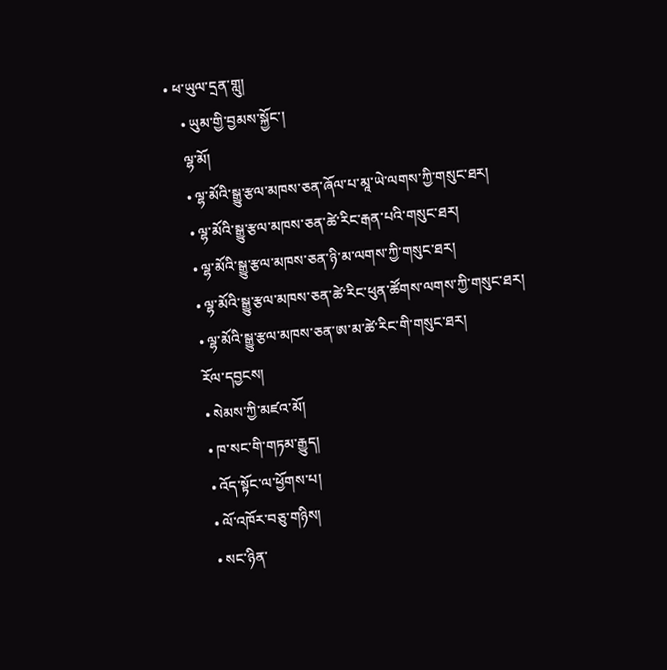• ཕ་ཡུལ་དྲན་གླུ།
    • ཡུམ་གྱི་བྱམས་སྐྱོང་།
    ལྷ་མོ།
    • ལྷ་མོའི་སྒྱུ་རྩལ་མཁས་ཅན་ཞོལ་པ་མཱ་ཡེ་ལགས་ཀྱི་གསུང་ཐར།
    • ལྷ་མོའི་སྒྱུ་རྩལ་མཁས་ཅན་ཚེ་རིང་རྒན་པའི་གསུང་ཐར།
    • ལྷ་མོའི་སྒྱུ་རྩལ་མཁས་ཅན་ཉི་མ་ལགས་ཀྱི་གསུང་ཐར།
    • ལྷ་མོའི་སྒྱུ་རྩལ་མཁས་ཅན་ཚེ་རིང་ཕུན་ཚོགས་ལགས་ཀྱི་གསུང་ཐར།
    • ལྷ་མོའི་སྒྱུ་རྩལ་མཁས་ཅན་ཨ་མ་ཚེ་རིང་གི་གསུང་ཐར།
    རོལ་དབྱངས།
    • སེམས་ཀྱི་མཛའ་མོ།
    • ཁ་སང་གི་གཏམ་རྒྱུད།
    • འོད་སྟོང་ལ་ཕྱོགས་པ།
    • ལོ་འཁོར་བཅུ་གཉིས།
    • སང་ཉིན་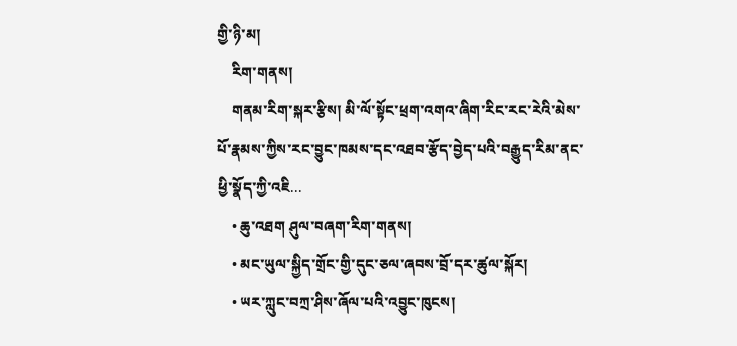གྱི་ཉི་མ།
    རིག་གནས།
    གནམ་རིག་སྐར་རྩིས། མི་ལོ་སྟོང་ཕྲག་འགའ་ཞིག་རིང་རང་རེའི་མེས་པོ་རྣམས་ཀྱིས་རང་བྱུང་ཁམས་དང་འཐབ་རྩོད་བྱེད་པའི་བརྒྱུད་རིམ་ནང་ཕྱི་སྣོད་ཀྱི་འཇི...
    • ཆུ་འཐག ཤུལ་བཞག་རིག་གནས།
    • མང་ཡུལ་སྐྱིད་གྲོང་གྱི་དུང་ཅལ་ཞབས་བྲོ་དར་ཚུལ་སྐོར།
    • ཡར་ཀླུང་བཀྲ་ཤིས་ཞོལ་པའི་འབྱུང་ཁུངས།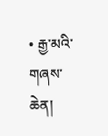• རྒྱ་མའི་གཞས་ཆེན།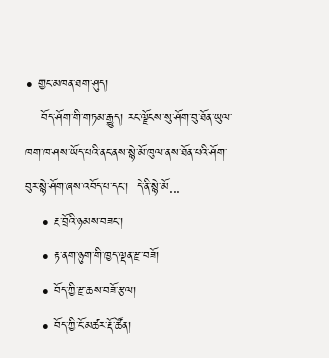• གྱང་མཁན་ཐག་ཤུད།
    བོད་ཤོག་གི་གཏམ་རྒྱུད། རང་ལྗོངས་སུ་ཤོག་བུ་ཐོན་ཡུལ་ཁག་ཁ་ཤས་ཡོད་པའི་ནང་ནས་སྙེ་མོ་ཁུལ་ནས་ཐོན་པའི་ཤོག་བུར་སྙེ་ཤོག་ཞས་འབོད་པ་དང་།  དེ་ནི་སྙེ་མོ...
    • རྔ་བྲོའི་ཉམས་བཟང་།
    • རྟ་ནག་ཉུག་གི་ཁྱད་ལྡན་རྫ་བཟོ།
    • བོད་ཀྱི་རྫ་ཆས་བཟོ་རྩལ།
    • བོད་ཀྱི་ངོ་མཚར་རྡོ་ཚོན།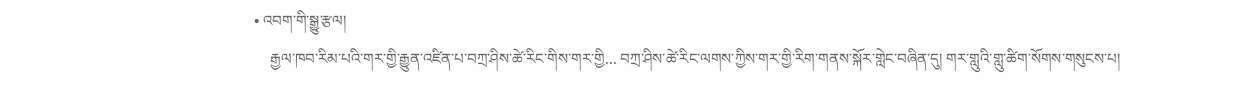• འབག་གི་སྒྱུ་རྩལ།
    རྒྱལ་ཁབ་རིམ་པའི་གར་གྱི་རྒྱུན་འཛིན་པ་བཀྲ་ཤིས་ཚེ་རིང་གིས་གར་གྱི... བཀྲ་ཤིས་ཚེ་རིང་ལགས་ཀྱིས་གར་གྱི་རིག་གནས་སྐོར་གླེང་བཞིན་དུ། གར་གླུའི་གླུ་ཚིག་སོགས་གསུངས་པ།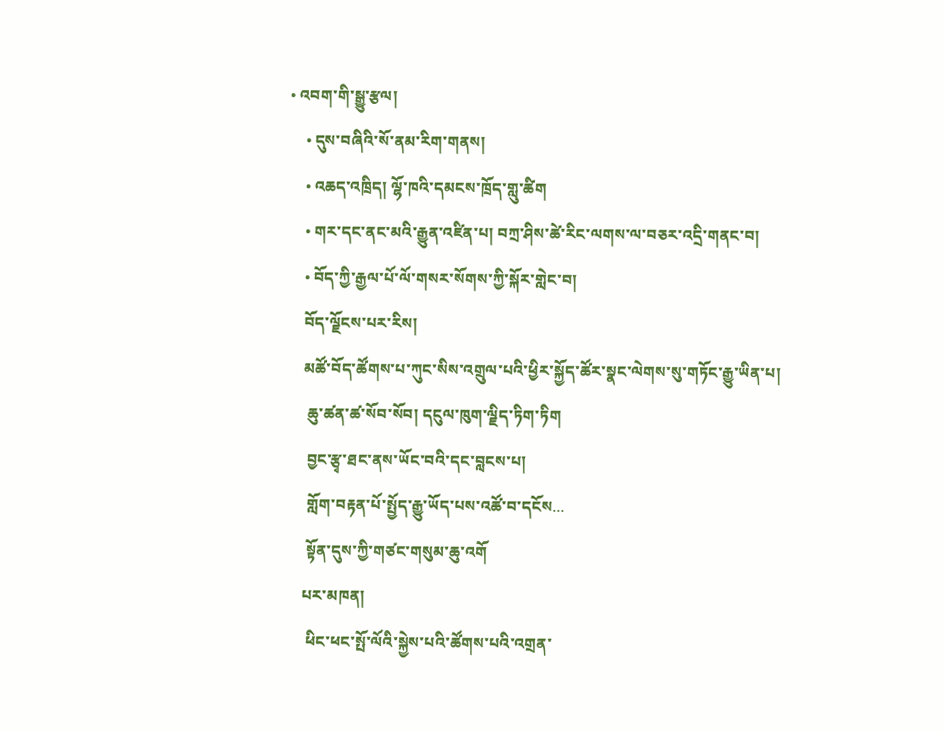• འབག་གི་སྒྱུ་རྩལ།
    • དུས་བཞིའི་སོ་ནམ་རིག་གནས།
    • འཆད་འཁྲིད། ལྷོ་ཁའི་དམངས་ཁྲོད་གླུ་ཚིག
    • གར་དང་ནང་མའི་རྒྱུན་འཛིན་པ། བཀྲ་ཤིས་ཚེ་རིང་ལགས་ལ་བཅར་འདྲི་གནང་བ།
    • བོད་ཀྱི་རྒྱལ་པོ་ལོ་གསར་སོགས་ཀྱི་སྐོར་གླེང་བ།
    བོད་ལྗོངས་པར་རིས།
    མཚོ་བོད་ཚོགས་པ་ཀུང་སིས་འགྲུལ་པའི་ཕྱིར་སྐྱོད་ཚོར་སྣང་ལེགས་སུ་གཏོང་རྒྱུ་ཡིན་པ།
     ཆུ་ཚན་ཚ་སོབ་སོབ། དངུལ་ཁུག་ལྗིད་ཏིག་ཏིག
     བྱང་རྩྭ་ཐང་ནས་ཡོང་བའི་དང་བླངས་པ།
     གློག་བརྟན་པོ་སྤྱོད་རྒྱུ་ཡོད་པས་འཚོ་བ་དངོས...
     སྟོན་དུས་ཀྱི་གཙང་གསུམ་ཆུ་འགོ
    པར་མཁན།
     ཕིང་ཕང་སྤོ་ལོའི་སྐྱེས་པའི་ཚོགས་པའི་འགྲན་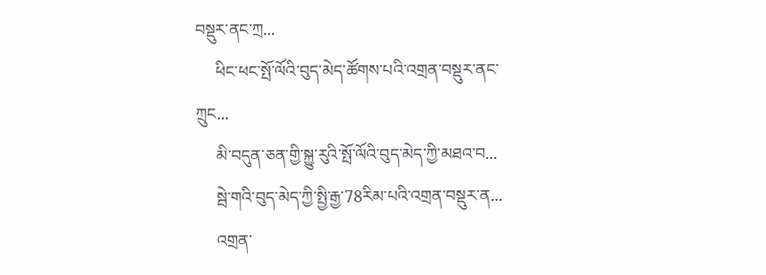བསྡུར་ནང་ཀྲ...
     ཕིང་ཕང་སྤོ་ལོའི་བུད་མེད་ཚོགས་པའི་འགྲན་བསྡུར་ནང་ཀྲུང...
     མི་བདུན་ཅན་གྱི་སྐྱུ་རུའི་སྤོ་ལོའི་བུད་མེད་ཀྱི་མཐའ་བ...
     སྦེ་གའི་བུད་མེད་ཀྱི་སྤྱི་རྒྱ་78རིམ་པའི་འགྲན་བསྡུར་ན...
     འགྲན་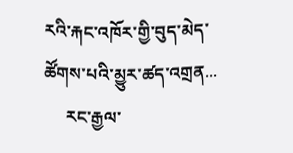རའི་རྐང་འཁོར་གྱི་བུད་མེད་ཚོགས་པའི་མྱུར་ཚད་འགྲན...
     རང་རྒྱལ་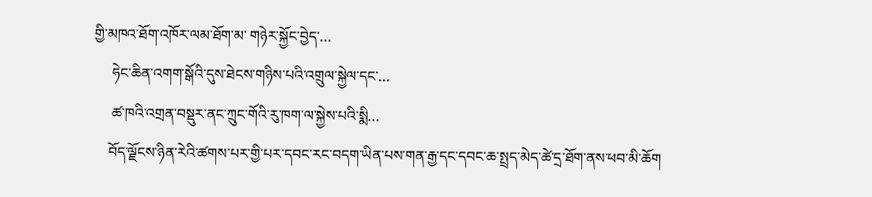གྱི་མཁའ་ཐོག་འཁོར་ལམ་ཐོག་མ་ གཉེར་སྐྱོང་བྱེད་...
     ཧེང་ཆིན་འགག་སྒོའི་དུས་ཐེངས་གཉིས་པའི་འགྲུལ་སྐྱེལ་དང་...
     ཚ་ཁའི་འགྲན་བསྡུར་ནང་ཀྲུང་གོའི་རུ་ཁག་ལ་སྐྱེས་པའི་སྨི...
    བོད་ལྗོངས་ཉིན་རེའི་ཚགས་པར་གྱི་པར་དབང་རང་བདག་ཡིན་པས་གན་རྒྱ་དང་དབང་ཆ་སྤྲད་མེད་ཚེ་དྲ་ཐོག་ནས་ཕབ་མི་ཆོག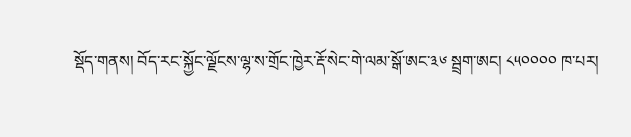སྡོད་གནས། བོད་རང་སྐྱོང་ལྗོངས་ལྷ་ས་གྲོང་ཁྱེར་རྡོ་སེང་གེ་ལམ་སྒོ་ཨང་༣༦ སྦྲག་ཨང། ༨༥༠༠༠༠ ཁ་པར།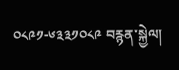༠༨༩༡-༦༣༣༡༠༨༩ བརྙན་སྐྱེལ།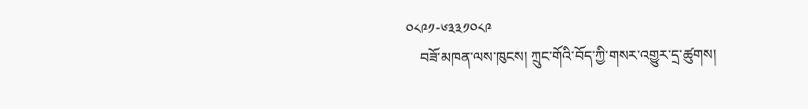༠༨༩༡-༦༣༣༡༠༨༩
    བཟོ་མཁན་ལས་ཁུངས། ཀྲུང་གོའི་བོད་ཀྱི་གསར་འགྱུར་དྲ་ཚུགས།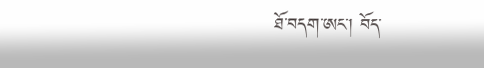ཐོ་བདག་ཨང་། བོད་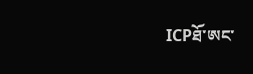ICPཐོ་ཨང་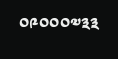༠༩༠༠༠༧༣༣